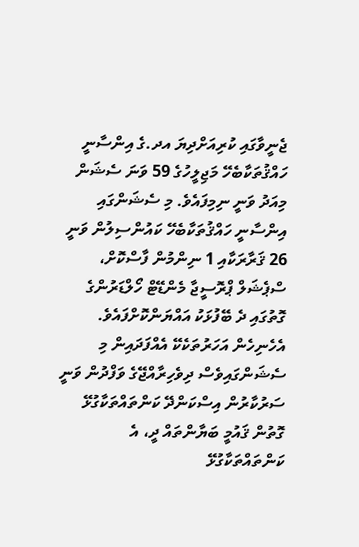ޖެނީވާގައި ކުރިއަށްދިޔަ އދ.ގެ އިންސާނީ ހައްޤުތަކާބެހޭ މަޖިލީހުގެ 59 ވަނަ ސެޝަން މިއަދު ވަނީ ނިމިފައެވެ. މި ސެޝަންގައި އިންސާނީ ހައްޤުތަކާބެހޭ ކައުންސިލުން ވަނީ 26 ޤަރާރަކާއި 1 ނިންމުން ފާސްކޮށް، ސްޕެޝަލް ޕްރޮސީޖާ މެންޑޭޓް ހޯލްޑަރުންގެ ގޮތުގައި ދެ ބޭފުޅަކު އައްޔަންކޮށްފައެވެ.
އެހެނިހެން އަހަރުތަކެކޭ އެއްފަދައިން މި ސެޝަންގައިވެސް ދިވެހިރާއްޖޭގެ ވަފްދުން ވަނީ ސަރުކާރުން އިސްކަންދޭ ކަންތައްތަކާގުޅޭ ގޮތުން ޤައުމީ ބަޔާންތައް ދީ، އެ ކަންތައްތަކާގުޅޭ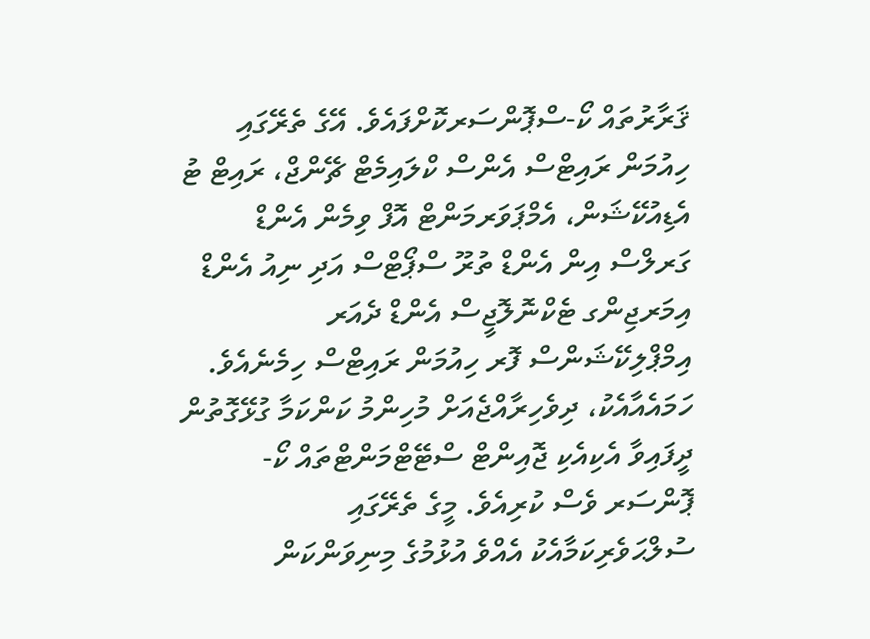ޤަރާރުތައް ކޯ-ސްޕޮންސަރކޮށްފައެވެ. އޭގެ ތެރޭގައި ހިއުމަން ރައިޓްސް އެންސް ކްލައިމެޓް ޗޭންޖް، ރައިޓް ޓު އެޑިއުކޭޝަން، އެމްޕަވަރމަންޓް އޮފް ވިމެން އެންޑް ގަރލްސް އިން އެންޑް ތުރޫ ސްޕޯޓްސް އަދި ނިއު އެންޑް އިމަރޖިންގ ޓެކްނޮލޮޖީސް އެންޑް ދެއަރ އިމްޕްލިކޭޝަންސް ފޮރ ހިއުމަން ރައިޓްސް ހިމެނެއެވެ.
ހަމައެއާއެކު، ދިވެހިރާއްޖެއަށް މުހިންމު ކަންކަމާ ގުޅޭގޮތުން ދީފައިވާ އެކިއެކި ޖޮއިންޓް ސްޓޭޓްމަންޓްތައް ކޯ-ޕޮންސަރ ވެސް ކުރިއެވެ. މީގެ ތެރޭގައި ސުލްޙަވެރިކަމާއެކު އެއްވެ އުޅުމުގެ މިނިވަންކަން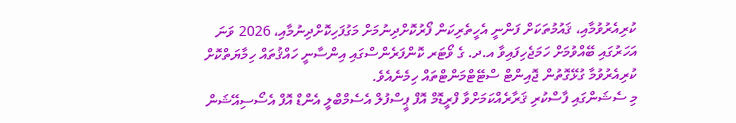ކުރިއެރުވުމާއި، ޤައުމުތަކަށް ފަންނީ އެހީތެރިކަން ފޯރުކޮށްދިނުމަށް މަގުފަހިކޮށްދިނުމާއި، 2026 ވަނަ އަހަރުގައި ބޭއްވުމަށް ހަމަޖެހިފައިވާ އ.ދ. ގެ ވޯޓަރ ކޮންފަރެންސްގައި އިންސާނީ ހައްޤުތައް ހިމާޔަތްކޮށް ކުރިއެރުވުމާ ގުޅޭގޮތުން ޖޮއިންޓް ސްޓޭޓްމަންޓްތައް ހިމެނެއެވެ.
މި ސެޝަންގައި ފާސްކުރި ޤަރާރެއްކަމަށްވާ ފްރީޑޮމް އޮފް ޕީސްފުލް އެސެމްބްލީ އެންޑް އޮފް އެސޯސިއޭޝަން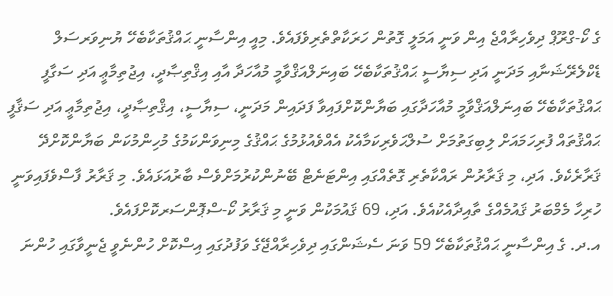ގެ ކޯ-ގްރޫޕް ދިވެހިރާއްޖެ އިން ވަނީ އަމަލީ ގޮތުން ހަރަކާތްތެރިވެފައެވެ. މިއީ އިންސާނީ ޙައްޤުތަކާބެހޭ ޔުނިވަރސަލް ޑެކްލެރޭޝަނާއި މަދަނީ އަދި ސިޔާސީ ޙައްޤުތަކާބެހޭ ބައިނަލްއަޤްވާމީ މުއާހަދާ އާއި އިޤްތިޞާދީ، އިޖުތިމާޢީ އަދި ސަގާފީ ޙައްޤުތަކާބެހޭ ބައިނަލްއަޤްވާމީ މުއާހަދާގައި ބަޔާންކޮށްފައިވާ ފަދައިން މަދަނީ، ސިޔާސީ، އިޤްތިޞާދީ، އިޖުތިމާޢީ އަދި ސަޤާފީ ޙައްޤުތައް ފުރިހަމައަށް ލިބިގަތުމަށް ސުލްޙަވެރިކަމާއެކު އެއްވެއުޅުމުގެ ޙައްޤުގެ މިނިވަންކަމުގެ މުހިންމުކަން ބަޔާންކޮށްދޭ ޤަރާރެކެވެ. އަދި، މި ޤަރާރުން ރައްކާތެރި ގޮތެއްގައި އިންޓަނެޓް ބޭނުންކުރުމަށްވެސް ބާރުއަޅައެވެ. މި ޤަރާރު ފާސްވެފައިވަނީ ހުރިހާ މެމްބަރު ޤައުމެއްގެ ތާއިދާއެކުއެވެ. އަދި، 69 ޤައުމަކުން ވަނީ މި ޤަރާރު ކޯ-ސްޕޮންސަރކޮށްފައެވެ.
އ.ދ. ގެ އިންސާނީ ޙައްޤުތަކާބެހޭ 59 ވަނަ ސެޝަންގައި ދިވެހިރާއްޖޭގެ ވަފުދުގައި އިސްކޮށް ހުންނެވީ ޖެނީވާގައި ހުންނަ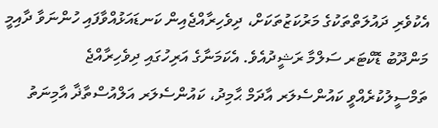އެކުވެރި ދައުލަތްތަކުގެ މަރުކަޒުތަކަށް، ދިވެހިރާއްޖެއިން ކަނޑައަޅުއްވާފައި ހުންނަވާ ދާއިމީ މަންދޫބު ޑޮކްޓަރ ސަލްމާ ރަޝީދުއެވެ. އެކަމަނާގެ އަރިހުގައި ދިވެހިރާއްޖެ ތަމްސީލުކުރެއްވީ ކައުންސެލަރ އާދަމް ޙާމިދު، ކައުންސެލަރ އަލްއުސްތާޛާ އާމިނަތު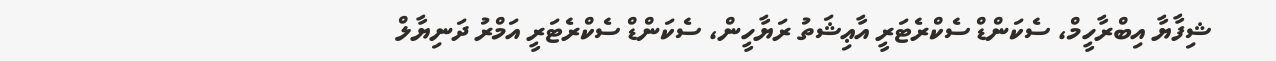ޝިފާޔާ އިބްރާހީމް، ސެކަންޑް ސެކްރެޓަރީ އާޢިޝަތު ރަޔާހީން، ސެކަންޑް ސެކްރެޓަރީ އަމްރު ދަނިޔާލް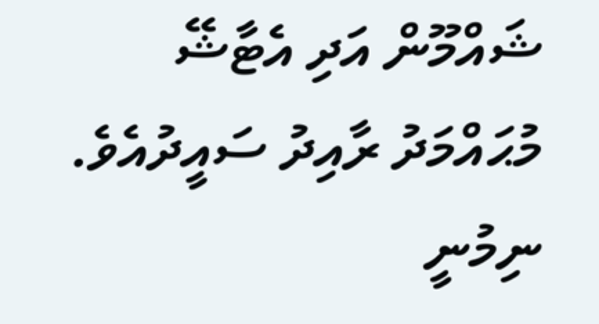ޝައްމޫން އަދި އެޓާޝޭ މުޙައްމަދު ރާއިދު ސައީދުއެވެ.
ނިމުނީ